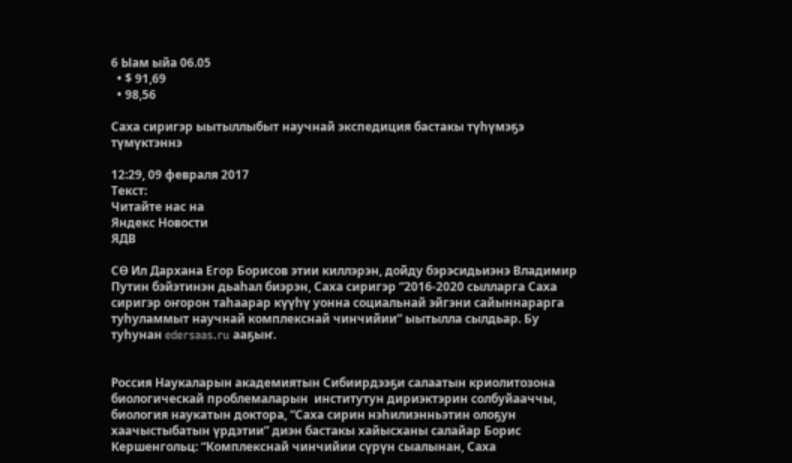6 Ыам ыйа 06.05
  • $ 91,69
  • 98,56

Саха сиригэр ыытыллыбыт научнай экспедиция бастакы түһүмэҕэ түмүктэннэ

12:29, 09 февраля 2017
Текст:
Читайте нас на
Яндекс Новости
ЯДВ

СӨ Ил Дархана Егор Борисов этии киллэрэн, дойду бэрэсидьиэнэ Владимир Путин бэйэтинэн дьаһал биэрэн, Саха сиригэр “2016-2020 сылларга Саха сиригэр оҥорон таһаарар күүһү уонна социальнай эйгэни сайыннарарга туһуламмыт научнай комплекснай чинчийии” ыытылла сылдьар. Бу туһунан edersaas.ru ааҕыҥ.


Россия Наукаларын академиятын Сибиирдээҕи салаатын криолитозона биологическай проблемаларын  институтун дириэктэрин солбуйааччы, биология наукатын доктора, “Саха сирин нэһилиэнньэтин олоҕун хаачыстыбатын үрдэтии” диэн бастакы хайысханы салайар Борис Кершенгольц: “Комплекснай чинчийии сүрүн сыалынан, Саха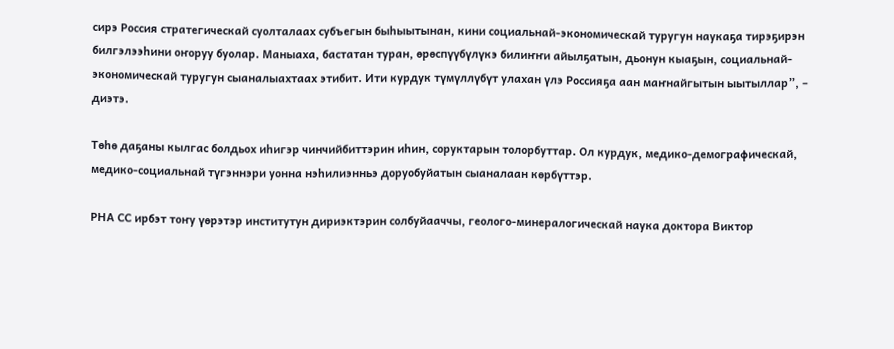сирэ Россия стратегическай суолталаах субъегын быһыытынан, кини социальнай-экономическай туругун наукаҕа тирэҕирэн билгэлээһини оҥоруу буолар. Маныаха, бастатан туран, өрөспүүбүлүкэ билиҥҥи айылҕатын, дьонун кыаҕын, социальнай-экономическай туругун сыаналыахтаах этибит. Ити курдук түмүллүбүт улахан үлэ Россияҕа аан маҥнайгытын ыытыллар”, – диэтэ.

Төһө даҕаны кылгас болдьох иһигэр чинчийбиттэрин иһин, соруктарын толорбуттар. Ол курдук, медико-демографическай, медико-социальнай түгэннэри уонна нэһилиэнньэ доруобуйатын сыаналаан көрбүттэр.

РНА СС ирбэт тоҥу үөрэтэр институтун дириэктэрин солбуйааччы, геолого-минералогическай наука доктора Виктор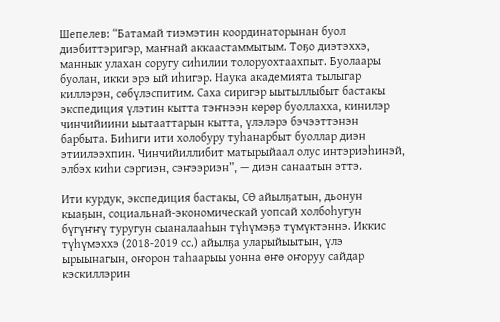Шепелев: “Батамай тиэмэтин координаторынан буол диэбиттэригэр, маҥнай аккаастаммытым. Тоҕо диэтэххэ, маннык улахан соругу сиһилии толоруохтаахпыт. Буолаары буолан, икки эрэ ый иһигэр. Наука академията тылыгар киллэрэн, сөбүлэспитим. Саха сиригэр ыытыллыбыт бастакы экспедиция үлэтин кытта тэҥнээн көрөр буоллахха, кинилэр чинчийиини ыытааттарын кытта, үлэлэрэ бэчээттэнэн барбыта. Биһиги ити холобуру туһанарбыт буоллар диэн этиилээхпин. Чинчийиллибит матырыйаал олус интэриэһинэй, элбэх киһи сэргиэн, сэҥээриэн”, — диэн санаатын эттэ.

Ити курдук, экспедиция бастакы, СӨ айылҕатын, дьонун кыаҕын, социальнай-экономическай уопсай холбоһугун бүгүҥҥү туругун сыаналааһын түһүмэҕэ түмүктэннэ. Иккис түһүмэххэ (2018-2019 сс.) айылҕа уларыйыытын, үлэ ырыынагын, оҥорон таһаарыы уонна өҥө оҥоруу сайдар кэскиллэрин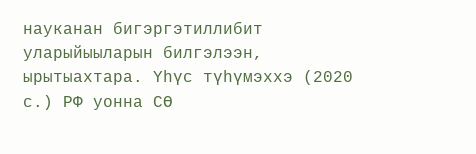науканан бигэргэтиллибит уларыйыыларын билгэлээн,  ырытыахтара. Үһүс түһүмэххэ (2020 с.) РФ уонна СӨ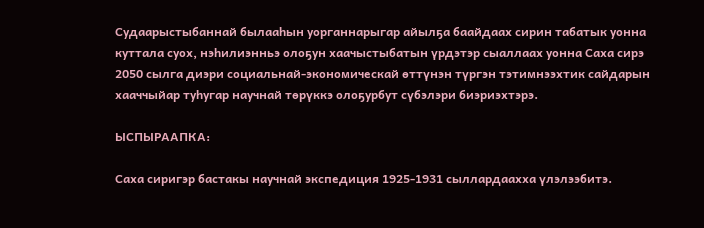Судаарыстыбаннай былааһын уорганнарыгар айылҕа баайдаах сирин табатык уонна куттала суох, нэһилиэнньэ олоҕун хаачыстыбатын үрдэтэр сыаллаах уонна Саха сирэ 2050 сылга диэри социальнай-экономическай өттүнэн түргэн тэтимнээхтик сайдарын хааччыйар туһугар научнай төрүккэ олоҕурбут сүбэлэри биэриэхтэрэ.

ЫСПЫРААПКА:

Саха сиригэр бастакы научнай экспедиция 1925-1931 сыллардаахха үлэлээбитэ.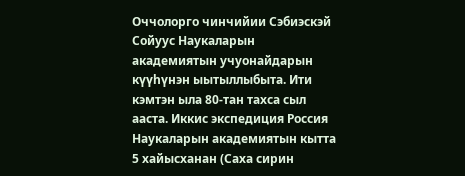Оччолорго чинчийии Сэбиэскэй Сойуус Наукаларын академиятын учуонайдарын күүһүнэн ыытыллыбыта. Ити кэмтэн ыла 80-тан тахса сыл ааста. Иккис экспедиция Россия Наукаларын академиятын кытта 5 хайысханан (Саха сирин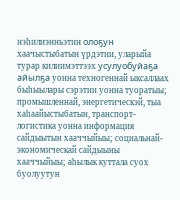нэһилиэнньэтин олоҕун хаачыстыбатын үрдэтии, уларыйа турар килиимэттээх усулуобуйаҕа айылҕа уонна техногеннай ыксаллаах быһыылары сэрэтии уонна туоратыы; промышленнай, энергетическэй, тыа хаһаайыстыбатын, транспорт-логистика уонна информация сайдыытын хааччыйыы; социальнай-экономическай сайдыыны хааччыйыы; аһылык куттала суох буолуутун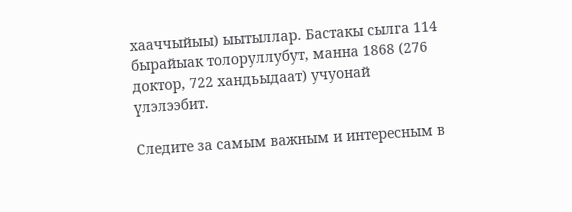хааччыйыы) ыытыллар. Бастакы сылга 114 бырайыак толоруллубут, манна 1868 (276 доктор, 722 хандьыдаат) учуонай үлэлээбит.

Следите за самым важным и интересным в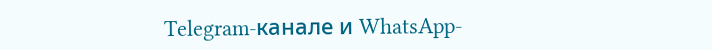Telegram-канале и WhatsApp-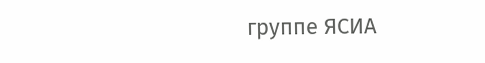группе ЯСИА